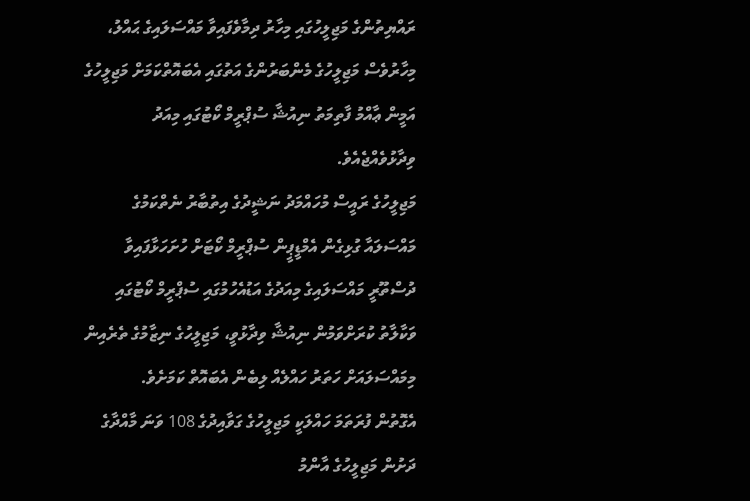ރައްޔިތުންގެ މަޖިލީހުގައި މިހާރު ދިމާވެފައިވާ މައްސަލައިގެ ޙައްލު، މިހާރުވެސް މަޖިލީހުގެ މެންބަރުންގެ އަތުގައި އެބައޮތްކަމަށް މަޖިލީހުގެ އަމީން ޢާއްމު ފާތިމަތު ނިއުޝާ ސުޕްރީމް ކޯޓުގައި މިއަދު ވިދާޅުވެއްޖެއެވެ.
މަޖިލީހުގެ ރައީސް މުހައްމަދު ނަޝީދުގެ އިތުބާރު ނެތްކަމުގެ މައްސަލައާ ގުޅިގެން އެމްޑީޕީން ސުޕްރީމް ކޯޓަށް ހުށަހަޅާފައިވާ ދުސްތޫރީ މައްސަލައިގެ މިއަދުގެ އަޑުއެހުމުގައި ސުޕްރީމް ކޯޓުގައި ވަކާލާތު ކުރަށްވަމުން ނިއުޝާ ވިދާޅުވީ، މަޖިލީހުގެ ނިޒާމުގެ ތެރެއިން މިމައްސަލައަށް ހަތަރު ހައްލެއް ލިބެން އެބައޮތް ކަމަށެވެ.
އެގޮތުން ފުރަތަމަ ހައްލަކީ މަޖިލީހުގެ ގަވާއިދުގެ 108 ވަނަ މާއްދާގެ ދަށުން މަޖިލީހުގެ އާންމު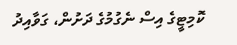ކޮމިޓީގެ އިސް ނެގުމުގެ ދަށުން، ގަވާއިދު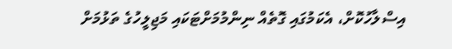އިސްލާހުކޮށް، އެކަމުގައި ގޮތެއް ނިންމުމަށްޓަކައި މަޖިލީހުގެ ތަޅުމަށް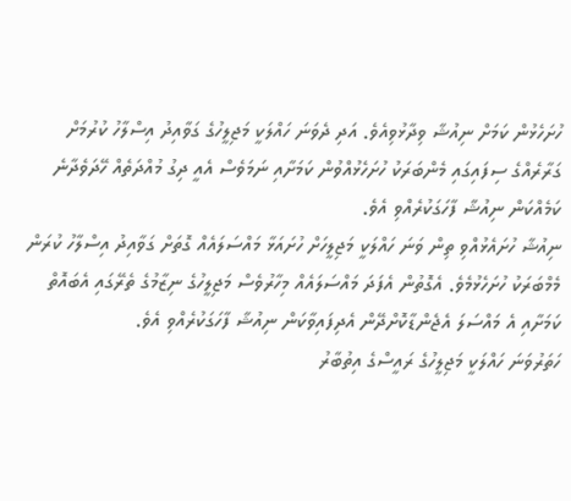ހުށަހެޅުން ކަމަށް ނިއުޝާ ވިދާޅުވިއެވެ. އަދި ދެވަނަ ހައްލަކީ މަޖިލީހުގެ ގަވާއިދު އިސްލާހު ކުރުމަށް ގަރާރެއްގެ ސިފައިގައި މެންބަރަކު ހުށަހެޅުއްވުން ކަމަށާއި ނަމަވެސް އެއީ ދިގު މުއްދަތެއް ހޭދަވެދާނެ ކަމެއްކަން ނިއުޝާ ފާހަގަކުރެއްވި އެވެ.
ނިއުޝާ ހުށައެޅުއްވި ތިން ވަނަ ހައްލަކީ މަޖިލީހަށް ހުށައަޅާ މައްސަލައެއް ގޮތަށް ގަވާއިދު އިސްލާހު ކުރަން މެމްބަރަކު ހުށަހެޅުމެވެ. އެގޮތުން އެފަދަ މައްސަލައެއް މިހާރުވެސް މަޖިލީހުގެ ނިޒާމުގެ ތެރޭގައި އެބައޮތް ކަމަށާއި އެ މައްސަލަ އެޖެންޑާކޮށްދޭން އެދިފައިވާކަން ނިއުޝާ ފާހަގަކުރެއްވި އެވެ.
ހަތަރުވަނަ ހައްލަކީ މަޖިލީހުގެ ރައީސްގެ އިތުބާރު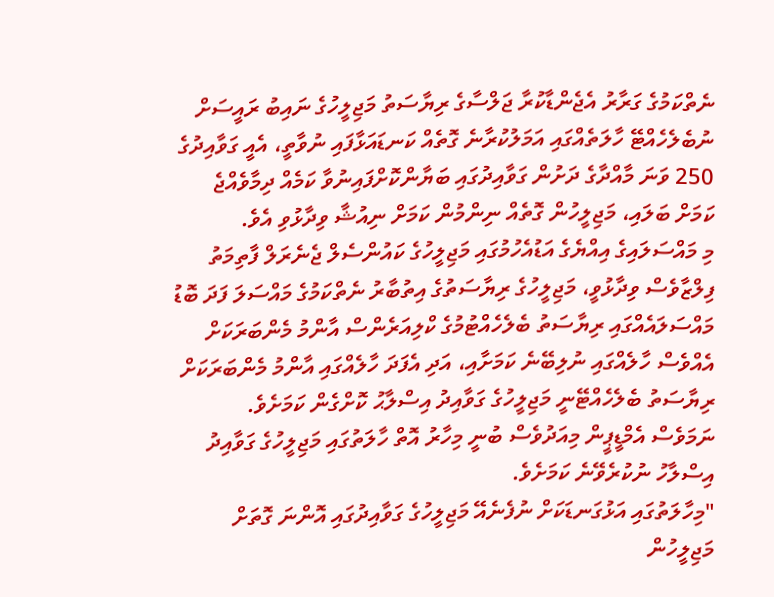ނެތްކަމުގެ ގަރާރު އެޖެންޑާކުރާ ޖަލްސާގެ ރިޔާސަތު މަޖިލީހުގެ ނައިބު ރައީސަށް ނުބެލެހެއްޓޭ ހާލަތެއްގައި އަމަލުކުރާނެ ގޮތެއް ކަނޑައަޅާފައި ނުވާތީ، އެއީ ގަވާއިދުގެ 250 ވަނަ މާއްދާގެ ދަށުން ގަވާއިދުގައި ބަޔާންކޮށްފައިނުވާ ކަމެއް ދިމާވެއްޖެ ކަމަށް ބަލައި، މަޖިލީހުން ގޮތެއް ނިންމުން ކަމަށް ނިއުޝާ ވިދާޅުވި އެވެ.
މި މައްސަލައިގެ އިއްޔެގެ އަޑުއެހުމުގައި މަޖިލީހުގެ ކައުންސެލް ޖެނެރަލް ފާތިމަތު ފިލްޒާވެސް ވިދާޅުވީ، މަޖިލީހުގެ ރިޔާސަތުގެ އިތުބާރު ނެތްކަމުގެ މައްސަލަ ފަދަ ބޮޑު މައްސަލައެއްގައި ރިޔާސަތު ބެލެހެއްޓުމުގެ ކްލިއަރެންސް އާންމު މެންބަރަކަށް އެއްވެސް ހާލެއްގައި ނުލިބޭނެ ކަމަށާއި، އަދި އެފަދަ ހާލެއްގައި އާންމު މެންބަރަކަށް ރިޔާސަތު ބެލެހެއްޓޭނީ މަޖިލީހުގެ ގަވާއިދު އިސްލާޙު ކޮށްގެން ކަމަށެވެ.
ނަމަވެސް އެމްޑީޕީން މިއަދުވެސް ބުނީ މިހާރު އޮތް ހާލަތުގައި މަޖިލީހުގެ ގަވާއިދު އިސްލާހު ނުކުރެވޭނެ ކަމަށެވެ.
"މިހާލަތުގައި އަޅުގަނޑަކަށް ނުފެނެއޭ މަޖިލީހުގެ ގަވާއިދުގައި އޮންނަ ގޮތަށް މަޖިލީހުން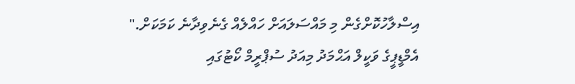އިސްލާހުކޮށްގެން މި މައްސަލައަށް ހައްލެއް ގެނެވިދާނެ ކަމަކަށް." އެމްޑީޕީގެ ވަކީލް އަޙްމަދު މިއަދު ސުޕްރީމް ކޯޓުގައި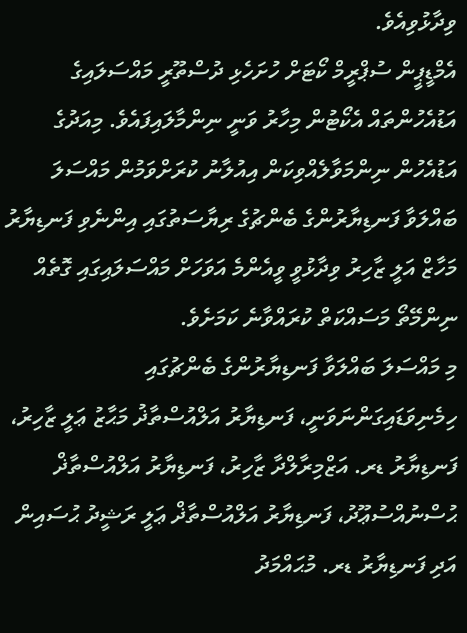ވިދާޅުވިއެވެ.
އެމްޑީޕީން ސުޕްރީމް ކޯޓަށް ހުށަހެޅި ދުސްތޫރީ މައްސަލައިގެ އަޑުއެހުންތައް އެކޯޓުން މިހާރު ވަނީ ނިންމާލައިފައެވެ. މިއަދުގެ އަޑުއެހުން ނިންމަވާލެއްވިކަން އިއުލާނު ކުރަށްވަމުން މައްސަލަ ބައްލަވާ ފަނޑިޔާރުންގެ ބެންޗުގެ ރިޔާސަތުގައި އިންނެވި ފަނޑިޔާރު މަހާޒް އަލީ ޒާހިރު ވިދާޅުވީ ވީއެންމެ އަވަހަށް މައްސަލައިގައި ގޮތެއް ނިންމޭތޯ މަސައްކަތް ކުރައްވާނެ ކަމަށެވެ.
މި މައްސަލަ ބައްލަވާ ފަނޑިޔާރުންގެ ބެންޗުގައި ހިމެނިވަޑައިގަންނަވަނީ، ފަނޑިޔާރު އަލްއުސްތާޛު މަޙާޒު ޢަލީ ޒާހިރު، ފަނޑިޔާރު ޑރ. އަޒްމިރާލްދާ ޒާހިރު، ފަނޑިޔާރު އަލްއުސްތާޛް ޙުސްނުއްސުޢޫދު، ފަނޑިޔާރު އަލްއުސްތާޛް ޢަލީ ރަޝީދު ޙުސައިން އަދި ފަނޑިޔާރު ޑރ. މުޙައްމަދު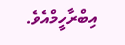އިބްރާހީމްއެވެ.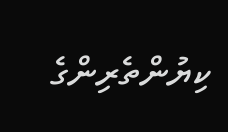ކިޔުންތެރިންގެ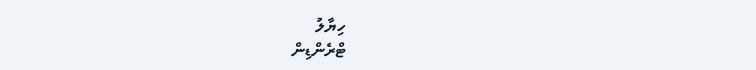ހިޔާލު
ޓްރެންޑިން